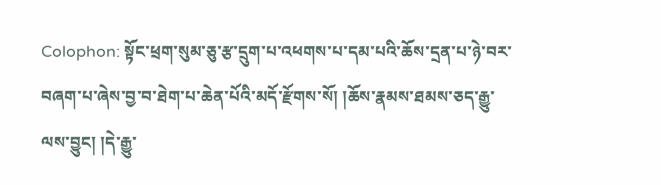Colophon: སྟོང་ཕྲག་སུམ་ཅུ་རྩ་དྲུག་པ་འཕགས་པ་དམ་པའི་ཆོས་དྲན་པ་ཉེ་བར་བཞག་པ་ཞེས་བྱ་བ་ཐེག་པ་ཆེན་པོའི་མདོ་རྫོགས་སོ། །ཆོས་རྣམས་ཐམས་ཅད་རྒྱུ་ལས་བྱུང། །དེ་རྒྱུ་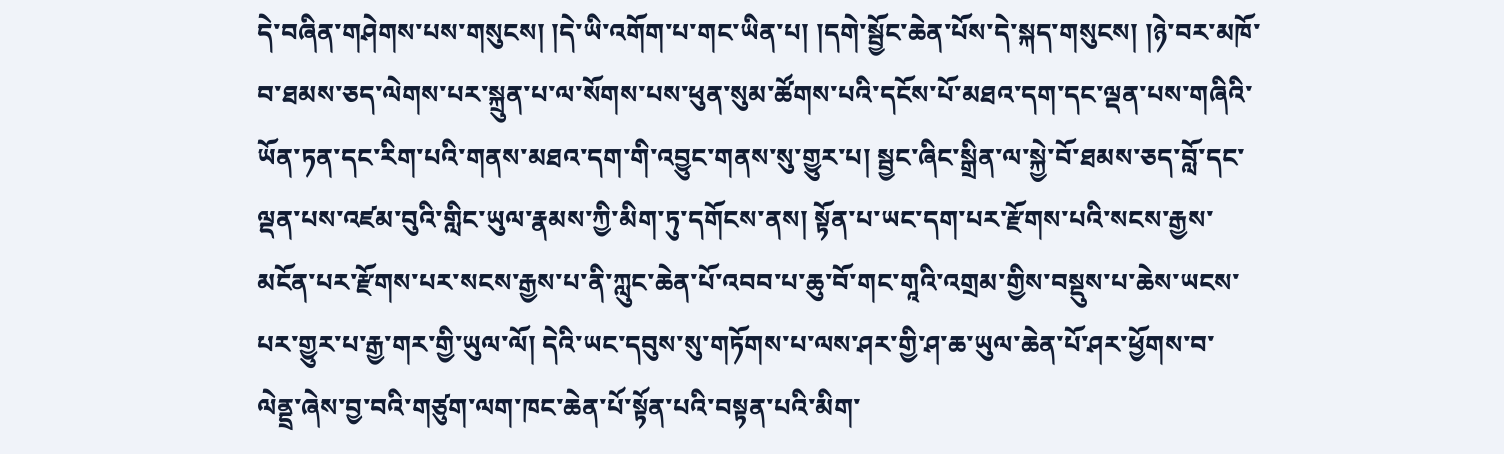དེ་བཞིན་གཤེགས་པས་གསུངས། །དེ་ཡི་འགོག་པ་གང་ཡིན་པ། །དགེ་སྦྱོང་ཆེན་པོས་དེ་སྐད་གསུངས། །ཉེ་བར་མཁོ་བ་ཐམས་ཅད་ལེགས་པར་སྐྲུན་པ་ལ་སོགས་པས་ཕུན་སུམ་ཚོགས་པའི་དངོས་པོ་མཐའ་དག་དང་ལྡན་པས་གཞིའི་ཡོན་ཏན་དང་རིག་པའི་གནས་མཐའ་དག་གི་འབྱུང་གནས་སུ་གྱུར་པ། སྦྱང་ཞིང་སྒྲིན་ལ་སྐྱེ་བོ་ཐམས་ཅད་བློ་དང་ལྡན་པས་འཛམ་བུའི་གླིང་ཡུལ་རྣམས་ཀྱི་མིག་ཏུ་དགོངས་ནས། སྟོན་པ་ཡང་དག་པར་རྫོགས་པའི་སངས་རྒྱས་མངོན་པར་རྫོགས་པར་སངས་རྒྱས་པ་ནི་ཀླུང་ཆེན་པོ་འབབ་པ་ཆུ་བོ་གང་གཱའི་འགྲམ་གྱིས་བསྡུས་པ་ཆེས་ཡངས་པར་གྱུར་པ་རྒྱ་གར་གྱི་ཡུལ་ལོ། དེའི་ཡང་དབུས་སུ་གཏོགས་པ་ལས་ཤར་གྱི་ཤ་ཆ་ཡུལ་ཆེན་པོ་ཤར་ཕྱོགས་བ་ལེནྡྲ་ཞེས་བྱ་བའི་གཙུག་ལག་ཁང་ཆེན་པོ་སྟོན་པའི་བསྟན་པའི་མིག་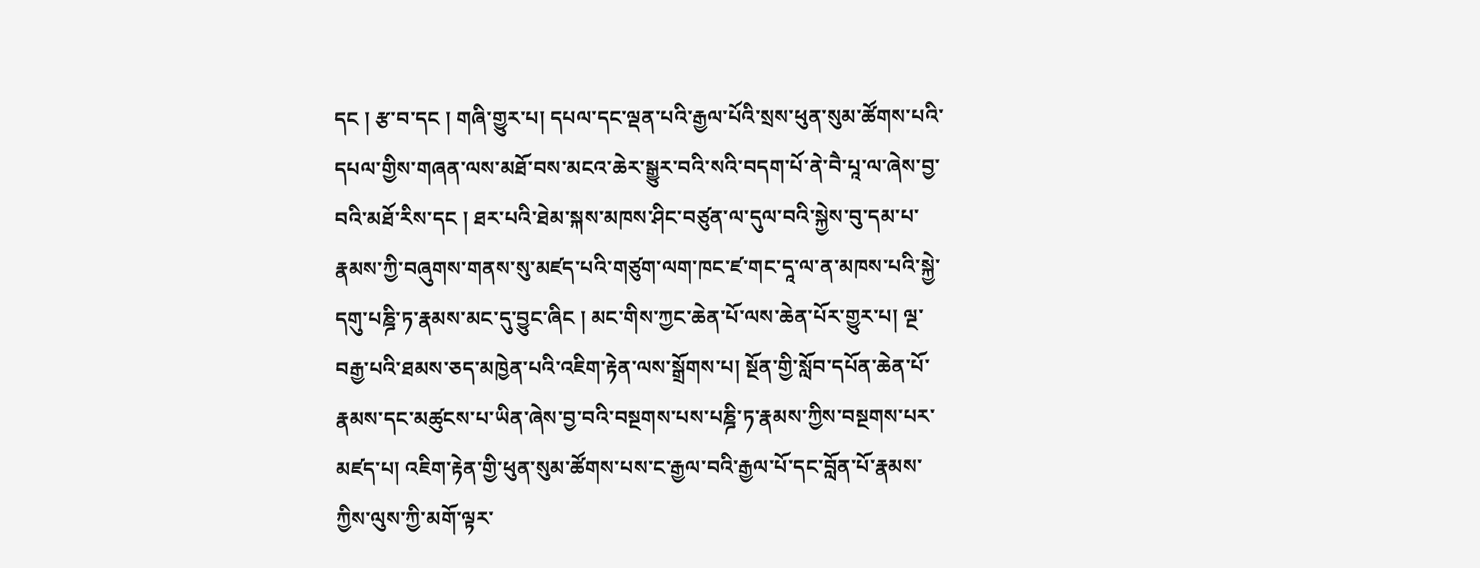དང ། རྩ་བ་དང ། གཞི་གྱུར་པ། དཔལ་དང་ལྡན་པའི་རྒྱལ་པོའི་སྲས་ཕུན་སུམ་ཚོགས་པའི་དཔལ་གྱིས་གཞན་ལས་མཐོ་བས་མངའ་ཆེར་སྒྱུར་བའི་སའི་བདག་པོ་ནེ་བཻ་པཱ་ལ་ཞེས་བྱ་བའི་མཐོ་རིས་དང ། ཐར་པའི་ཐེམ་སྐས་མཁས་ཤིང་བཙུན་ལ་དུལ་བའི་སྐྱེས་བུ་དམ་པ་རྣམས་ཀྱི་བཞུགས་གནས་སུ་མཛད་པའི་གཙུག་ལག་ཁང་ཛ་གང་དཱ་ལ་ན་མཁས་པའི་སྐྱེ་དགུ་པཎྜི་ཏ་རྣམས་མང་དུ་བྱུང་ཞིང ། མང་གིས་ཀྱང་ཆེན་པོ་ལས་ཆེན་པོར་གྱུར་པ། ལྔ་བརྒྱ་པའི་ཐམས་ཅད་མཁྱེན་པའི་འཇིག་རྟེན་ལས་སྒྲོགས་པ། སྔོན་གྱི་སློབ་དཔོན་ཆེན་པོ་རྣམས་དང་མཚུངས་པ་ཡིན་ཞེས་བྱ་བའི་བསྔགས་པས་པཎྜི་ཏ་རྣམས་ཀྱིས་བསྔགས་པར་མཛད་པ། འཇིག་རྟེན་གྱི་ཕུན་སུམ་ཚོགས་པས་ང་རྒྱལ་བའི་རྒྱལ་པོ་དང་བློན་པོ་རྣམས་ཀྱིས་ལུས་ཀྱི་མགོ་ལྟར་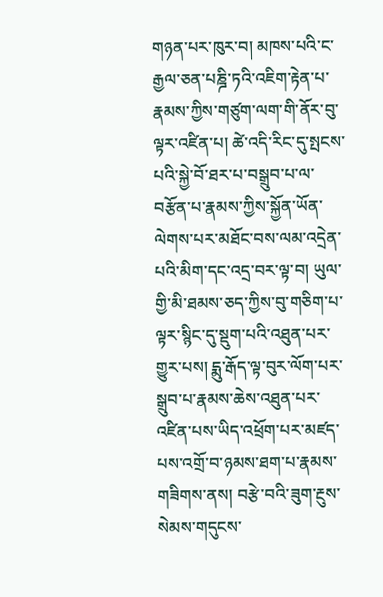གཉན་པར་ཁུར་བ། མཁས་པའི་ང་རྒྱལ་ཅན་པཎྜི་ཏའི་འཇིག་རྟེན་པ་རྣམས་ཀྱིས་གཙུག་ལག་གི་ནོར་བུ་ལྟར་འཛིན་པ། ཚེ་འདི་རིང་དུ་སྤངས་པའི་སྐྱེ་བོ་ཐར་པ་བསྒྲུབ་པ་ལ་བརྩོན་པ་རྣམས་ཀྱིས་སྐྱོན་ཡོན་ལེགས་པར་མཐོང་བས་ལམ་འདྲེན་པའི་མིག་དང་འདྲ་བར་ལྟ་བ། ཡུལ་གྱི་མི་ཐམས་ཅད་ཀྱིས་བུ་གཅིག་པ་ལྟར་སྙིང་དུ་སྡུག་པའི་འཐུན་པར་གྱུར་པས། དྨུ་རྒོད་ལྟ་བུར་ལོག་པར་སྒྲུབ་པ་རྣམས་ཆེས་འཐུན་པར་འཛིན་པས་ཡིད་འཕྲོག་པར་མཛད་པས་འགྲོ་བ་ཉམས་ཐག་པ་རྣམས་གཟིགས་ནས། བརྩེ་བའི་ཟུག་རྔུས་སེམས་གདུངས་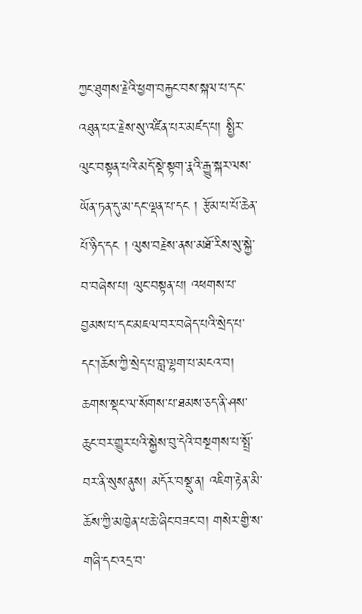ཀྱང་ཐུགས་རྗེའི་ཕྱག་བརྐྱང་བས་སྐལ་པ་དང་འཐུན་པར་རྗེས་སུ་འཛིན་པར་མཛད་པ། སྤྱིར་ལུང་བསྟན་པའི་མདོ་སྡེ་སྟག་རྣའི་རྒྱུ་སྐར་ལས་ཡོན་ཏན་དུ་མ་དང་ལྡན་པ་དང ། རྩོམ་པ་པོ་ཆེན་པོ་ཉིད་དང ། ལུས་བརྗེས་ནས་མཐོ་རིས་སུ་སྐྱེ་བ་བཞེས་པ། ལུང་བསྟན་པ། འཕགས་པ་བྱམས་པ་དང་མཇལ་བར་བཞེད་པའི་སྲེད་པ་དང་།ཆོས་ཀྱི་སྲེད་པ་བླ་ལྷག་པ་མངའ་བ། ཆགས་སྡང་ལ་སོགས་པ་ཐམས་ཅད་ནི་ཤས་ཆུང་བར་གྱུར་པའི་སྐྱེས་བུ་དེའི་བསྔགས་པ་སྤྲོ་བར་ནི་སུས་ནུས། མདོར་བསྡུ་ན། འཇིག་རྟེན་མི་ཆོས་ཀྱི་མཁྱེན་པ་ཆེ་ཞིང་བཟང་བ། གསེར་གྱི་ས་གཞི་དང་འདྲ་བ་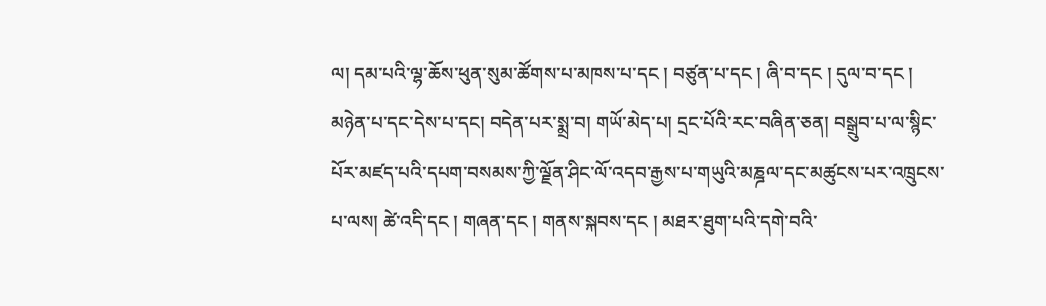ལ། དམ་པའི་ལྷ་ཆོས་ཕུན་སུམ་ཚོགས་པ་མཁས་པ་དང ། བཙུན་པ་དང ། ཞི་བ་དང ། དུལ་བ་དང ། མཉེན་པ་དང་དེས་པ་དང། བདེན་པར་སྨྲ་བ། གཡོ་མེད་པ། དྲང་པོའི་རང་བཞིན་ཅན། བསྒྲུབ་པ་ལ་སྙིང་པོར་མཛད་པའི་དཔག་བསམས་ཀྱི་ལྗོན་ཤིང་ལོ་འདབ་རྒྱས་པ་གཡུའི་མཎྜལ་དང་མཚུངས་པར་འཁྲུངས་པ་ལས། ཚེ་འདི་དང ། གཞན་དང ། གནས་སྐབས་དང ། མཐར་ཐུག་པའི་དགེ་བའི་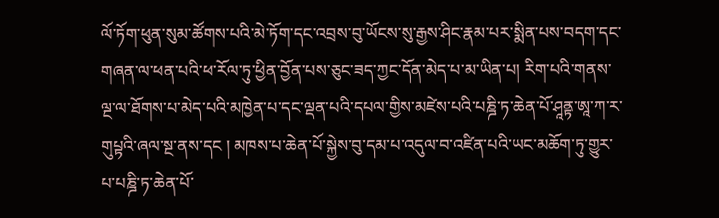ལོ་ཏོག་ཕུན་སུམ་ཚོགས་པའི་མེ་ཏོག་དང་འབྲས་བུ་ཡོངས་སུ་རྒྱས་ཤིང་རྣམ་པར་སྨིན་པས་བདག་དང་གཞན་ལ་ཕན་པའི་ཕ་རོལ་ཏུ་ཕྱིན་བྱོན་པས་ཅུང་ཟད་ཀྱང་དོན་མེད་པ་མ་ཡིན་པ། རིག་པའི་གནས་ལྔ་ལ་ཐོགས་པ་མེད་པའི་མཁྱེན་པ་དང་ལྡན་པའི་དཔལ་གྱིས་མཛེས་པའི་པཎྜི་ཏ་ཆེན་པོ་ཤཱནྟ་ཨཱ་ཀ་ར་གུཔྟའི་ཞལ་སྔ་ནས་དང ། མཁས་པ་ཆེན་པོ་སྐྱེས་བུ་དམ་པ་འདུལ་བ་འཛིན་པའི་ཡང་མཆོག་ཏུ་གྱུར་པ་པཎྜི་ཏ་ཆེན་པོ་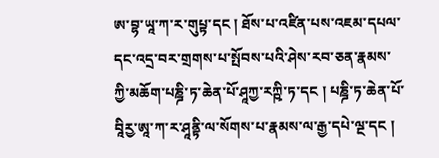ཨ་བྷ་ཡཱ་ཀ་ར་གུཔྟ་དང ། ཐོས་པ་འཛིན་པས་འཇམ་དཔལ་དང་འདྲ་བར་གྲགས་པ་སྤོབས་པའི་ཤེས་རབ་ཅན་རྣམས་ཀྱི་མཆོག་པཎྜི་ཏ་ཆེན་པོ་ཤཱཀྱ་རཀྵི་ཏ་དང ། པཎྜི་ཏ་ཆེན་པོ་བཱིརྱ་ཨཱ་ཀ་ར་ཤཱནྟི་ལ་སོགས་པ་རྣམས་ལ་རྒྱ་དཔེ་ལྔ་དང །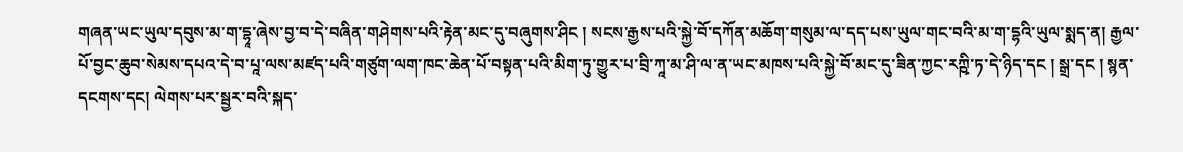གཞན་ཡང་ཡུལ་དབུས་མ་ག་དྷཱ་ཞེས་བྱ་བ་དེ་བཞིན་གཤེགས་པའི་རྟེན་མང་དུ་བཞུགས་ཤིང ། སངས་རྒྱས་པའི་སྐྱེ་བོ་དཀོན་མཆོག་གསུམ་ལ་དད་པས་ཡུལ་གང་བའི་མ་ག་དྷའི་ཡུལ་སྨད་ན། རྒྱལ་པོ་བྱང་ཆུབ་སེམས་དཔའ་དེ་བ་པཱ་ལས་མཛད་པའི་གཙུག་ལག་ཁང་ཆེན་པོ་བསྟན་པའི་མིག་ཏུ་གྱུར་པ་བྲི་ཀཱ་མ་ཤི་ལ་ན་ཡང་མཁས་པའི་སྐྱེ་བོ་མང་དུ་ཟིན་ཀྱང་རཀྵི་ཏ་དེ་ཉིད་དང ། སྒྲ་དང ། སྙན་དངགས་དང། ལེགས་པར་སྦྱར་བའི་སྐད་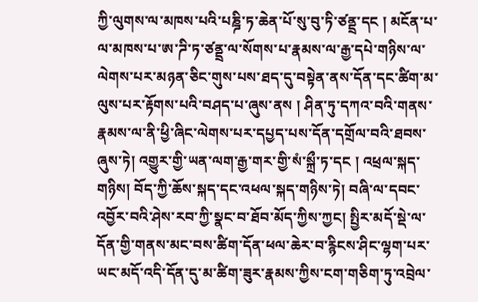ཀྱི་ལུགས་ལ་མཁས་པའི་པཎྜི་ཏ་ཆེན་པོ་སུ་བུ་ཏི་ཙནྡྲ་དང ། མངོན་པ་ལ་མཁས་པ་ཨ་ཌི་ཏ་ཙནྡྲ་ལ་སོགས་པ་རྣམས་ལ་རྒྱ་དཔེ་གཉིས་ལ་ལེགས་པར་མཉན་ཅིང་གུས་པས་ཐད་དུ་བསྟེན་ནས་དོན་དང་ཚིག་མ་ལུས་པར་རྟོགས་པའི་བཤད་པ་ཞུས་ནས ། ཤིན་ཏུ་དཀའ་བའི་གནས་རྣམས་ལ་ནི་ཕྱི་ཞིང་ལེགས་པར་དཔྱད་པས་དོན་དགྲོལ་བའི་ཐབས་ཞུས་ཏེ། འགྱུར་གྱི་ཡན་ལག་རྒྱ་གར་གྱི་སཾ་སྐྲྀ་ཏ་དང ། འཕྲལ་སྐད་གཉིས། བོད་ཀྱི་ཆོས་སྐད་དང་འཕལ་སྐད་གཉིས་ཏེ། བཞི་ལ་དབང་འབྱོར་བའི་ཤེས་རབ་ཀྱི་སྣང་བ་ཐོབ་མོད་ཀྱིས་ཀྱང། སྤྱིར་མདོ་སྡེ་ལ་དོན་གྱི་གནས་མང་བས་ཚིག་དོན་ཕལ་ཆེར་བ་རྙིངས་ཤིང་ལྷག་པར་ཡང་མདོ་འདི་དོན་དུ་མ་ཚིག་ཟུར་རྣམས་ཀྱིས་ངག་གཅིག་ཏུ་འབྲེལ་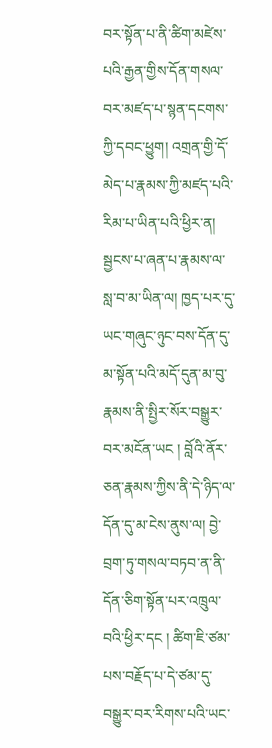བར་སྟོན་པ་ནི་ཚིག་མཛེས་པའི་རྒྱན་གྱིས་དོན་གསལ་བར་མཛད་པ་སྙན་དངགས་ཀྱི་དབང་ཕྱུག། འགྲན་གྱི་དོ་མེད་པ་རྣམས་ཀྱི་མཛད་པའི་རིམ་པ་ཡིན་པའི་ཕྱིར་ན། སྦྱངས་པ་ཞན་པ་རྣམས་ལ་སླ་བ་མ་ཡིན་ལ། ཁྱད་པར་དུ་ཡང་གཞུང་ཉུང་བས་དོན་དུ་མ་སྟོན་པའི་མདོ་དུན་མ་བུ་རྣམས་ནི་སྤྱིར་སོར་བསྒྱུར་བར་མངོན་ཡང ། བློའི་ནོར་ཅན་རྣམས་ཀྱིས་ནི་དེ་ཉིད་ལ་དོན་དུ་མ་ངེས་ནུས་ལ། བྱེ་བྲག་ཏུ་གསལ་བཏབ་ན་ནི་དོན་ཅིག་སྟོན་པར་འཁྲུལ་བའི་ཕྱིར་དང ། ཚིག་ཇི་ཙམ་པས་བརྗོད་པ་དེ་ཙམ་དུ་བསྒྱུར་བར་རིགས་པའི་ཡང་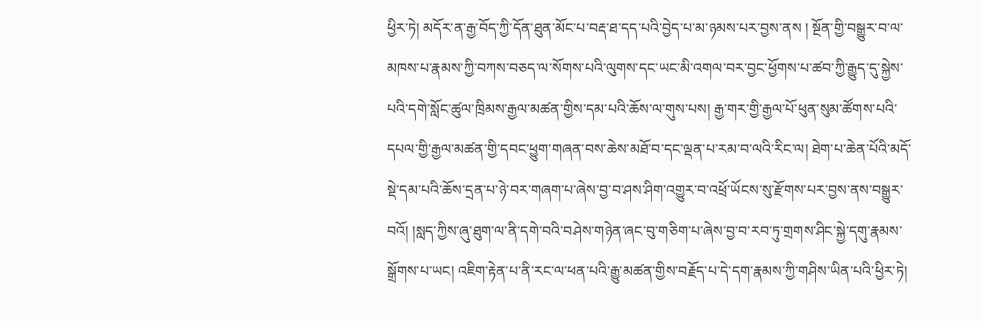ཕྱིར་ཏེ། མདོར་ན་རྒྱ་བོད་ཀྱི་དོན་ཐུན་མོང་པ་བརྡ་ཐ་དད་པའི་བྱེད་པ་མ་ཉམས་པར་བྱས་ནས ། སྔོན་གྱི་བསྒྱུར་བ་ལ་མཁས་པ་རྣམས་ཀྱི་བཀས་བཅད་ལ་སོགས་པའི་ལུགས་དང་ཡང་མི་འགལ་བར་བྱང་ཕྱོགས་པ་ཚབ་ཀྱི་རྒྱུད་དུ་སྐྱེས་པའི་དགེ་སློང་ཚུལ་ཁྲིམས་རྒྱལ་མཚན་གྱིས་དམ་པའི་ཆོས་ལ་གུས་པས། རྒྱ་གར་གྱི་རྒྱལ་པོ་ཕུན་སུམ་ཚོགས་པའི་དཔལ་གྱི་རྒྱལ་མཚན་གྱི་དབང་ཕྱུག་གཞན་བས་ཆེས་མཐོ་བ་དང་ལྡན་པ་རམ་བ་ལའི་རིང་ལ། ཐེག་པ་ཆེན་པོའི་མདོ་སྡེ་དམ་པའི་ཆོས་དྲན་པ་ཉེ་བར་གཞག་པ་ཞེས་བྱ་བ་ཤས་ཤིག་འགྱུར་བ་འཕྲོ་ཡོངས་སུ་རྫོགས་པར་བྱས་ནས་བསྒྱུར་བའོ། །སླད་ཀྱིས་ཞུ་ཐུག་ལ་ནི་དགེ་བའི་བཤེས་གཉེན་ཞང་བུ་གཅིག་པ་ཞེས་བྱ་བ་རབ་ཏུ་གྲགས་ཤིང་སྐྱེ་དགུ་རྣམས་སྒྲོགས་པ་ཡང། འཇིག་རྟེན་པ་ནི་རང་ལ་ཕན་པའི་རྒྱུ་མཚན་གྱིས་བརྗོད་པ་དེ་དག་རྣམས་ཀྱི་གཤིས་ཡིན་པའི་ཕྱིར་ཏེ།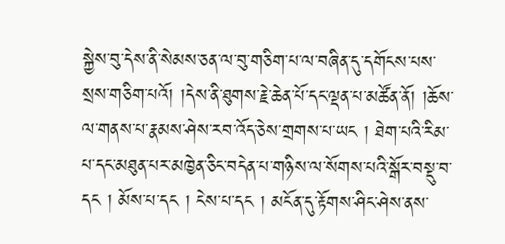སྐྱེས་བུ་དེས་ནི་སེམས་ཅན་ལ་བུ་གཅིག་པ་ལ་བཞིན་དུ་དགོངས་པས་སྲས་གཅིག་པའོ། །དེས་ནི་ཐུགས་རྗེ་ཆེན་པོ་དང་ལྡན་པ་མཚོན་ནོ། །ཆོས་ལ་གནས་པ་རྣམས་ཤེས་རབ་འོད་ཅེས་གྲགས་པ་ཡང ། ཐེག་པའི་རིམ་པ་དང་མཐུན་པར་མཁྱེན་ཅིང་བདེན་པ་གཉིས་ལ་སོགས་པའི་སྒོར་བསྡུ་བ་དང ། མོས་པ་དང ། ངེས་པ་དང ། མངོན་དུ་རྟོགས་ཤིང་ཤེས་ནས་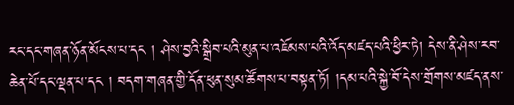རང་དང་གཞན་ཉོན་མོངས་པ་དང ། ཤེས་བྱའི་སྒྲིབ་པའི་མུན་པ་འཇོམས་པའི་འོད་མཛད་པའི་ཕྱིར་ཏེ། དེས་ནི་ཤེས་རབ་ཆེན་པོ་དང་ལྡན་པ་དང ། བདག་གཞན་གྱི་དོན་ཕུན་སུམ་ཚོགས་པ་བསྟན་ཏོ། །དམ་པའི་སྐྱེ་བོ་དེས་གྲོགས་མཛད་ནས་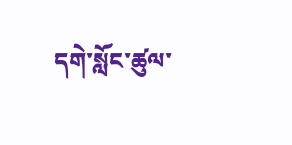དགེ་སློང་ཚུལ་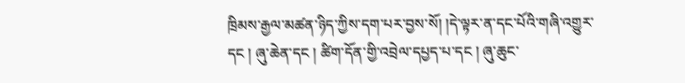ཁྲིམས་རྒྱལ་མཚན་ཉིད་ཀྱིས་དག་པར་བྱས་སོ། །དེ་ལྟར་ན་དང་པོའི་གཞི་འགྱུར་དང ། ཞུ་ཆེན་དང ། ཚིག་དོན་གྱི་འབྲེལ་དཔྱད་པ་དང ། ཞུ་ཆུང་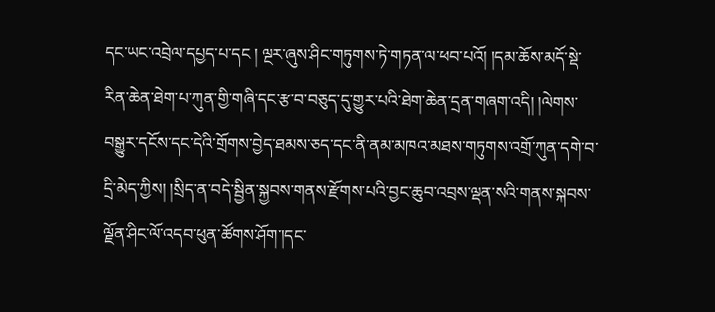དང་ཡང་འབྲེལ་དཔྱད་པ་དང ། ལྔར་ཞུས་ཤིང་གཏུགས་ཏེ་གཏན་ལ་ཕབ་པའོ། །དམ་ཆོས་མདོ་སྡེ་རིན་ཆེན་ཐེག་པ་ཀུན་གྱི་གཞི་དང་རྩ་བ་བཅུད་དུ་གྱུར་པའི་ཐེག་ཆེན་དྲན་གཞག་འདི། །ལེགས་བསྒྱུར་དངོས་དང་དེའི་གྲོགས་བྱེད་ཐམས་ཅད་དང་ནི་ནམ་མཁའ་མཐས་གཏུགས་འགྲོ་ཀུན་དགེ་བ་དྲི་མེད་ཀྱིས། །སྲིད་ན་བདེ་སྦྱིན་སྐྱབས་གནས་རྫོགས་པའི་བྱང་ཆུབ་འབྲས་ལྡན་སའི་གནས་སྐབས་ལྗོན་ཤིང་ལོ་འདབ་ཕུན་ཚོགས་ཤོག་།དང་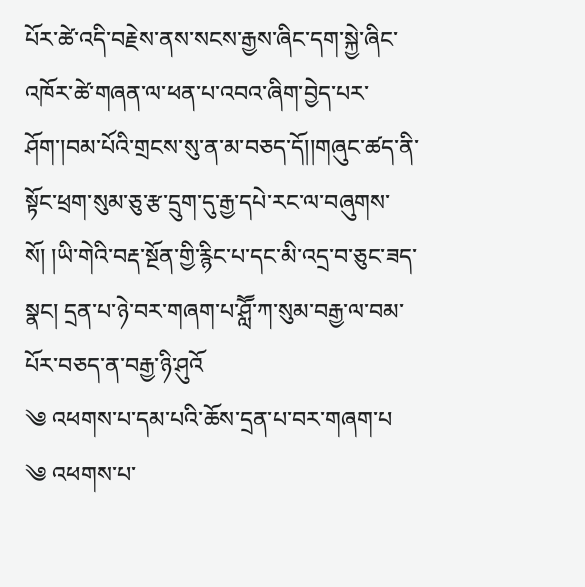པོར་ཚེ་འདི་བརྗེས་ནས་སངས་རྒྱས་ཞིང་དག་སྐྱེ་ཞིང་འཁོར་ཚེ་གཞན་ལ་ཕན་པ་འབའ་ཞིག་བྱེད་པར་ཤོག་།བམ་པོའི་གྲངས་སུ་ན་མ་བཅད་དོ།།གཞུང་ཚད་ནི་སྟོང་ཕྲག་སུམ་ཅུ་རྩ་དྲུག་དུ་རྒྱ་དཔེ་རང་ལ་བཞུགས་སོ། །ཡི་གེའི་བརྡ་སྔོན་གྱི་རྙིང་པ་དང་མི་འདྲ་བ་ཅུང་ཟད་སྣང། དྲན་པ་ཉེ་བར་གཞག་པ་ཤླཽ་ཀ་སུམ་བརྒྱ་ལ་བམ་པོར་བཅད་ན་བརྒྱ་ཉི་ཤུའོ
༄ འཕགས་པ་དམ་པའི་ཆོས་དྲན་པ་བར་གཞག་པ
༄ འཕགས་པ་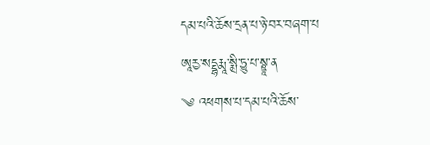དམ་པའི་ཆོས་དྲན་པ་ཉེ་བར་བཞག་པ
ཨཱརྱ་སདྡྷརྨཱ་སྨྲི་ཏྱུ་པ་སྙཱ་ན
༄ འཕགས་པ་དམ་པའི་ཆོས་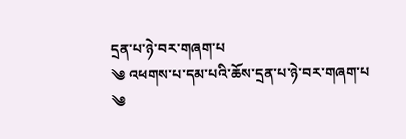དྲན་པ་ཉེ་བར་གཞག་པ
༄ འཕགས་པ་དམ་པའི་ཆོས་དྲན་པ་ཉེ་བར་གཞག་པ
༄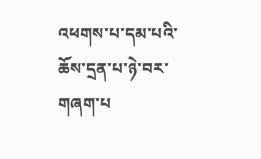འཕགས་པ་དམ་པའི་ཆོས་དྲན་པ་ཉེ་བར་གཞག་པ